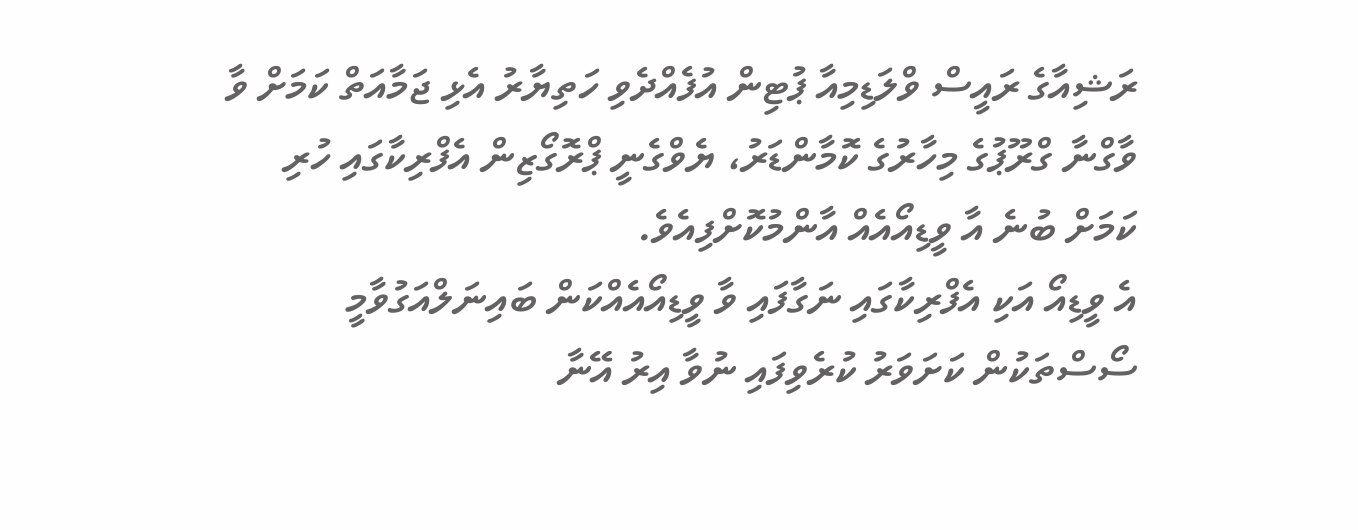ރަޝިއާގެ ރައީސް ވްލަޑިމިއާ ޕުޓިން އުފެއްދެވި ހަތިޔާރު އެޅި ޖަމާއަތް ކަމަށް ވާ ވާގްނާ ގްރޫޕުގެ މިހާރުގެ ކޮމާންޑަރު، ޔެވްގެނީ ޕްރޮގޯޒިން އެފްރިކާގައި ހުރި ކަމަށް ބުނެ އާ ވީޑިއޯއެއް އާންމުކޮށްފިއެވެ.
އެ ވީޑިއޯ އަކި އެފްރިކާގައި ނަގާފައި ވާ ވީޑިއޯއެއްކަން ބައިނަލްއަގުވާމީ ސޯސްތަކުން ކަށަވަރު ކުރެވިފައި ނުވާ އިރު އޭނާ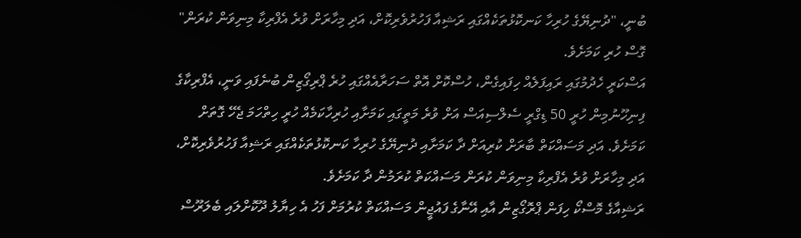ބުނީ، "ދުނިޔޭގެ ހުރިހާ ކަނކޮޅުތަކެއްގައި ރަޝިއާ ފަހުރުވެރިކޮށް، އަދި މިހާރަށް ވުރެ އެފްރިކާ މިނިވަން ކުރަން" ގޮސް ހުރި ކަމަށެވެ.
އަސްކަރީ ހެދުމުގައި ރައިފަލެއް ހިފައިގެން، ހުސްކޮށް އޮތް ސަހަރާއެއްގައި ހުރެ ޕްރިގޯޒިން ބުނެފައި ވަނީ، އެފްރިކާގެ ފިނިހޫނުމިން ހުރީ 50 ޑިގްރީ ސެލްސިއަސް އަށް ވުރެ މަތީގައި ކަމަށާއި ހުރިހާކަމެއް ހުރީ ހިތްހަމަ ޖެހޭ ގޮތަށް ކަމަށެވެ. އަދި މަސައްކަތް ބާރަށް ކުރިއަށް ދާ ކަމަށާއި ދުނިޔޭގެ ހުރިހާ ކަނކޮޅުތަކެއްގައި ރަޝިއާ ފަހުރުވެރިކޮށް، އަދި މިހާރަށް ވުރެ އެފްރިކާ މިނިވަން ކުރަން މަސައްކަތް ކުރަމުން ދާ ކަމަށެވެ.
ރަޝިއާގެ މޮސްކޯ ހިފަން ޕްރޮގޯޒިން އާއި އޭނާގެ ފައުޖީން މަސައްކަތް ކުރުމަށް ފަހު އެ ހިޔާލު ދޫކޮށްލައި ބެލަރޫސް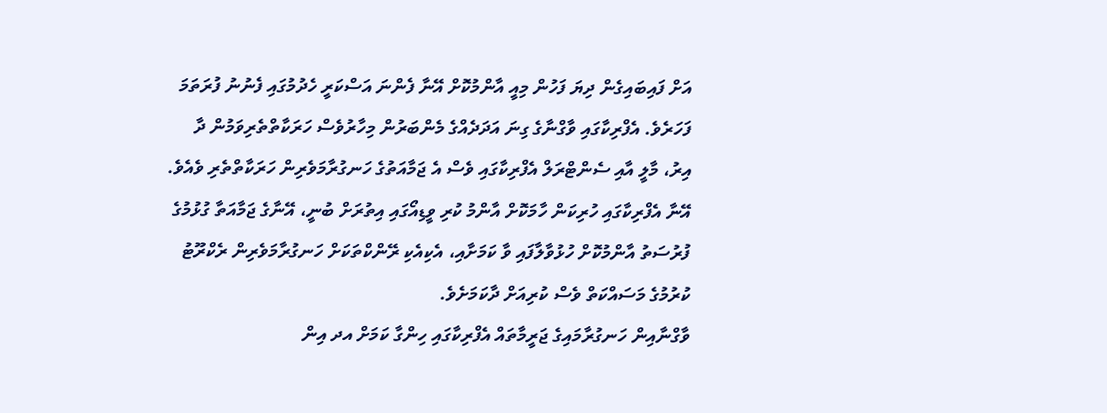އަށް ފައިބައިގެން ދިޔަ ފަހުން މިއީ އާންމުކޮށް އޭނާ ފެންނަ އަސްކަރީ ހެދުމުގައި ފެނުނު ފުރަތަމަ ފަހަރެވެ. އެފްރިކާގައި ވާގްނާގެ ގިނަ އަދަދެއްގެ މެންބަރުން މިހާރުވެސް ހަރަކާތްތެރިވަމުން ދާ އިރު، މާލީ އާއި ސެންޓްރަލް އެފްރިކާގައި ވެސް އެ ޖަމާއަތުގެ ހަނގުރާމަވެރިން ހަރަކާތްތެރި ވެއެވެ.
އޭނާ އެފްރިކާގައި ހުރިކަން ހާމަކޮށް އާންމު ކުރި ވީޑިއޯގައި އިތުރަށް ބުނީ، އޭނާގެ ޖަމާއަތާ ގުޅުމުގެ ފުރުސަތު އާންމުކޮށް ހުޅުވާލާފައި ވާ ކަމަށާއި، އެކިއެކި ރޭންކްތަކަށް ހަނގުރާމަވެރިން ރެކްރޫޓު ކުރުމުގެ މަސައްކަތް ވެސް ކުރިއަށް ދާކަމަށެވެ.
ވާގްނާއިން ހަނގުރާމައިގެ ޖަރީމާތައް އެފްރިކާގައި ހިންގާ ކަމަށް އދ އިން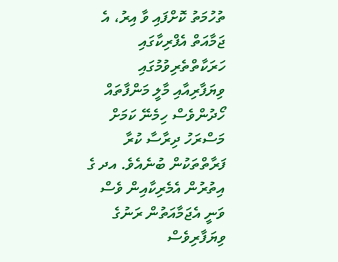ތުހުމަތު ކޮށްފައި ވާ އިރު، އެ ޖަމާއަތް އެފްރިކާގައި ހަރަކާތްތެރިވުމުގައި ވިޔަފާރިއާއި މާލީ މަންފާތައް ހޯދުންވެސް ހިމެނޭ ކަމަށް މަސްރަހު ދިރާސާ ކުރާ ފަރާތްތަކުން ބުނެއެވެ. އދ ގެ އިތުރުން އެމެރިކާއިން ވެސް ވަނީ އެޖަމާއަތުން ރަނުގެ ވިޔަފާރިވެސް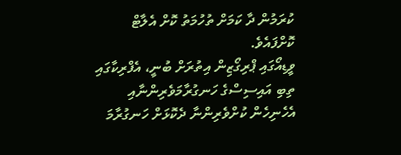ކުރަމުން ދާ ކަމަށް ތުހުމަތު ކޮށް އެލާޓް ކޮށްފައެވެ.
ވީޑިއޯގައި ޕްރިގޯޒިން އިތުރަށް ބުނީ، އެފްރިކާގައި ތިބި އައިސިސްގެ ހަނގުރާމަވެރިންނާއި އެހެނިހެން ކުށްވެރިންނާ ދެކޮޅަށް ހަނގުރާމަ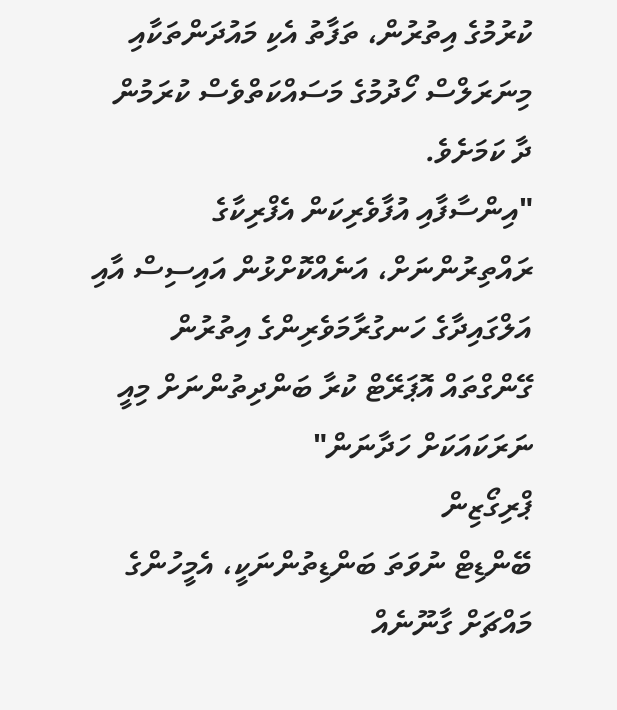ކުރުމުގެ އިތުރުން، ތަފާތު އެކި މައުދަންތަކާއި މިނަރަލްސް ހޯދުމުގެ މަސައްކަތްވެސް ކުރަމުން ދާ ކަމަށެވެ.
"އިންސާފާއި އުފާވެރިކަން އެފްރިކާގެ ރައްތިރުންނަށް، އަނެއްކޮށްޅުން އައިސިސް އާއި އަލްގައިދާގެ ހަނގުރާމަވެރިންގެ އިތުރުން ގޭންގްތައް އޮޕަރޭޓް ކުރާ ބަންދިތުންނަށް މިއީ ނަރަކައަކަށް ހަދާނަން"
ޕްރިގޯޒިން
ބޭންޑިޓް ނުވަތަ ބަންޑިތުންނަކީ، އެމީހުންގެ މައްޗަށް ގާނޫނެއް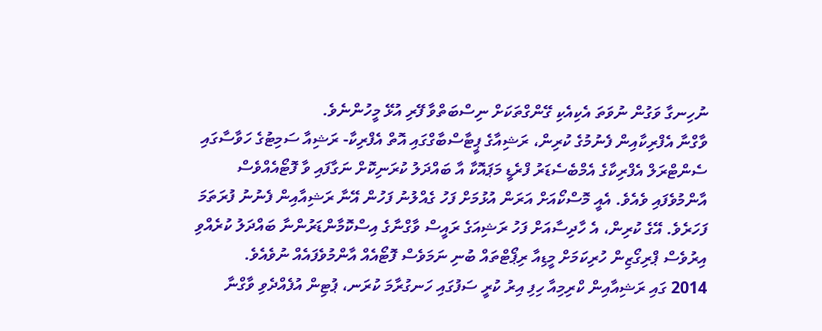ނުހިނގާ ވަގުން ނުވަތަ އެކިއެކި ގޭންގްތަކަށް ނިސްބަތްވާ ފޭރި އުޅޭ މީހުންނެވެ.
ވާގްނާ އެފްރިކާއިން ފެނުމުގެ ކުރިން، ރަޝިއާގެ ޕީޓާސްބާގްގައި އޮތް އެފްރިކާ- ރަޝިއާ ސަމިޓުގެ ހަވާސާގައި ސެންޓްރަލް އެފްރިކާގެ އެމްބެސެޑަރު ފްރެޑީ މަޕައޮކާ އާ ބައްދަލު ކުރަނިކޮށް ނަގާފައި ވާ ފޮޓޯއެއްވެސް އާންމުވެފައި ވެއެވެ. އެއީ މޮސްކޯއަށް އަރަން އުޅުމަށް ފަހު ގެއްލުނު ފަހުން އޭނާ ރަޝިއާއިން ފެނުނު ފުރަތަމަ ފަހަރެވެ. އޭގެ ކުރިން، އެ ހާދިސާއަށް ފަހު ރަޝިއަގެ ރައީސް ވާގްނާގެ އިސްކޮމާންޑަރުންނާ ބައްދަލު ކުރެއްވި އިރުވެސް ޕްރިގޯޒިން ހުރިކަމަށް މީޑިއާ ރިޕޯޓްތައް ބުނި ނަމަވެސް ފޮޓޯއެއް އާންމުވެފައެއް ނުވެއެވެ.
2014 ގައި ރަޝިއާއިން ކްރިމިއާ ހިފި އިރު ކުރީ ސަފުގައި ހަނގުރާމަ ކުރަނ، ޕުޓިން އުފެއްދެވި ވާގްނާ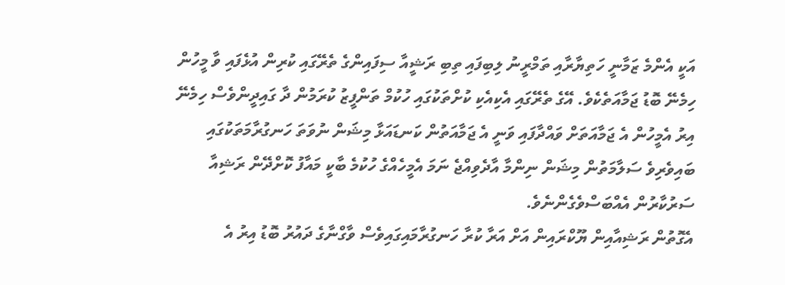އަކީ އެންމެ ޒަމާނީ ހަތިޔާރާއި ތަމްރީނު ލިބިފައި ތިބި ރަޝީއާ ސިފައިންގެ ތެރޭގައި ކުރިން އުޅެފައި ވާ މީހުން ހިމެނޭ ބޮޑު ޖަމާއަތެކެވެ. އޭގެ ތެރޭގައި އެކިއެކި ކުށްތަކުގައި ހުކުމް ތަންފީޒު ކުރަމުން ދާ ގައިދީންވެސް ހިމެނޭ އިރު އެމީހުން އެ ޖަމާއަތަށް ވައްދާފައި ވަނީ އެ ޖަމާއަތުން ކަނޑައަޅާ މިޝަން ނުވަތަ ހަނގުރާމަތަކުގައި ބައިވެރިވެ ސަލާމަތުން މިޝަން ނިންމާ އާދެވިއްޖެ ނަމަ އެމީހެއްގެ ހުކުމެ ބާކީ މައާފު ކޮށްދޭން ރަޝިއާ ސަރުކާރުން އެއްބަސްވެގެންނެވެ.
އެގޮތުން ރަޝިއާއިން ޔޫކްރައިން އަށް އަރާ ކުރާ ހަނގުރާމައިގައިވެސް ވާގްނާގެ ދައުރު ބޮޑު އިރު އެ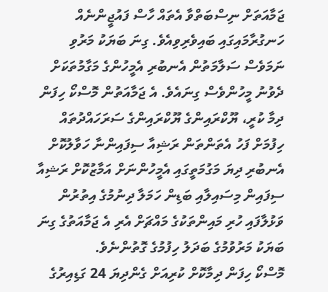ޖަމާއަތަށް ނިސްބަތްވާ އެތައް ހާސް ފައުޖީންނެއް ހަނގުރާމައިގައި ބައިވެރިވިއެވެ. ގިނަ ބަޔަކު މަރުވި ނަމަވެސް ސަލާމަތުން އެނބުރި އެމީހުންގެ މަގާމުތަކަށް ދެވުނު މީހުންވެސް ގިނައެވެ. އެ ޖަމާއަތުން މޮސްކޯ ހިފަން ދިމާ ކުރީ، ޔޫކްރައިންގެ ޔޫކްރައިންގެ ސަރަހައްދުތައް ހިފުމަށް ފަހު އެތަންތަން ރަޝިއާ ސިފައިންނާ ހަވާލުކޮށް އެނބުރި ދިޔަ މަގުމަތީގައި އެމީހުންނަށް އަމާޒުކޮށް ރަޝިއާ ސިފައިން މިސައިލާއި ބަޑިން ހަމަލާ ދިނުމުގެ އިތުރުން ވަޅުލާފައި ހުރި މައިންތަކުގެ މައްޗަށް އެރި އެ ޖަމާއަތުގެ ގިނަ ބަޔަކު މަރުވުމުގެ ބަދަލު ހިފުމުގެ ގޮތުންނެވެ.
މޮސްކޯ ހިފަން ދިމާކޮށް ކުރިއަށް ގެންދިޔަ 24 ގަޑިއިރުގެ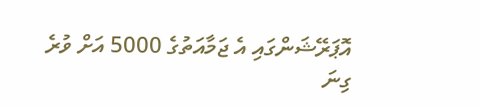އޮޕަރޭޝަންގައި އެ ޖަމާއަތުގެ 5000 އަށް ވުރެ ގިނަ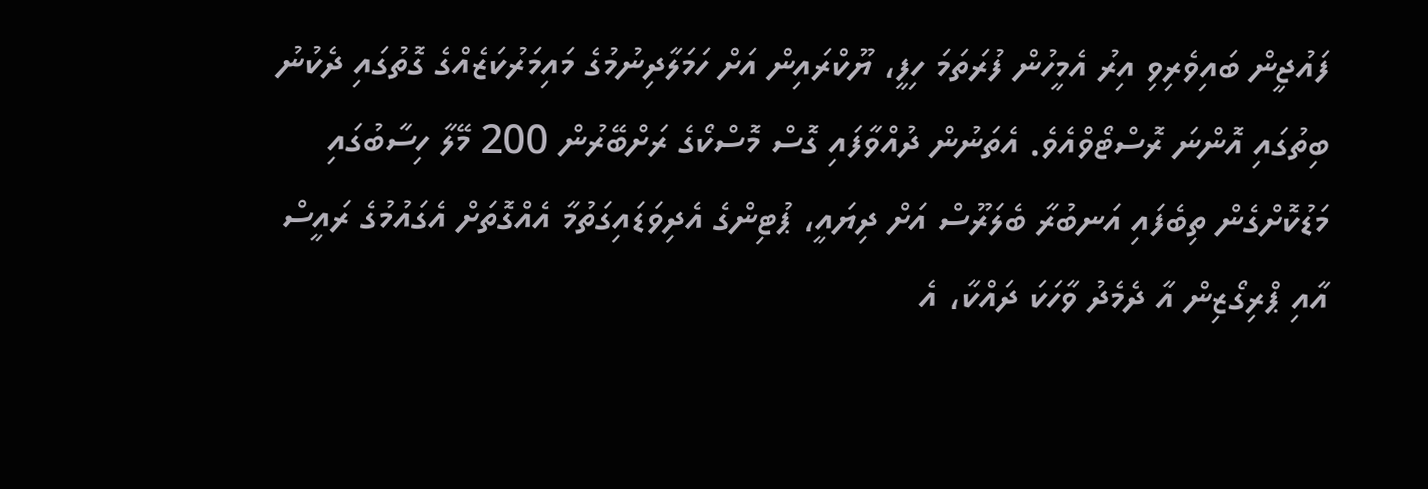ފައުޖީން ބައިވެރިވި އިރު އެމީހުން ފުރަތަމަ ހިފީ، ޔޫކްރައިން އަށް ހަމަލާދިނުމުގެ މައިމަރުކަޒެއްގެ ގޮތުގައި ދެކުނު ބިތުގައި އޮންނަ ރޮސްޓޯވްއެވެ. އެތަނުން ދުއްވާފައި ގޮސް މޮސްކޯގެ ރަށްބޭރުން 200 މޭލާ ހިސާބުގައި މަޑުކޮށްގެން ތިބެފައި އަނބުރާ ބެލަރޫސް އަށް ދިޔައީ، ޕުޓިންގެ އެދިވަޑައިގަތުމާ އެއްގޮތަށް އެގައުމުގެ ރައީސް އާއި ޕްރިގޯޒިން އާ ދެމެދު ވާހަކަ ދައްކާ، އެ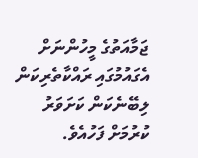ޖަމާއަތުގެ މީހުންނަށް އެގައުމުގައި ރައްކާތެރިކަން ލިބޭނެކަން ކަށަވަރު ކުރުމަށް ފަހުއެވެ.